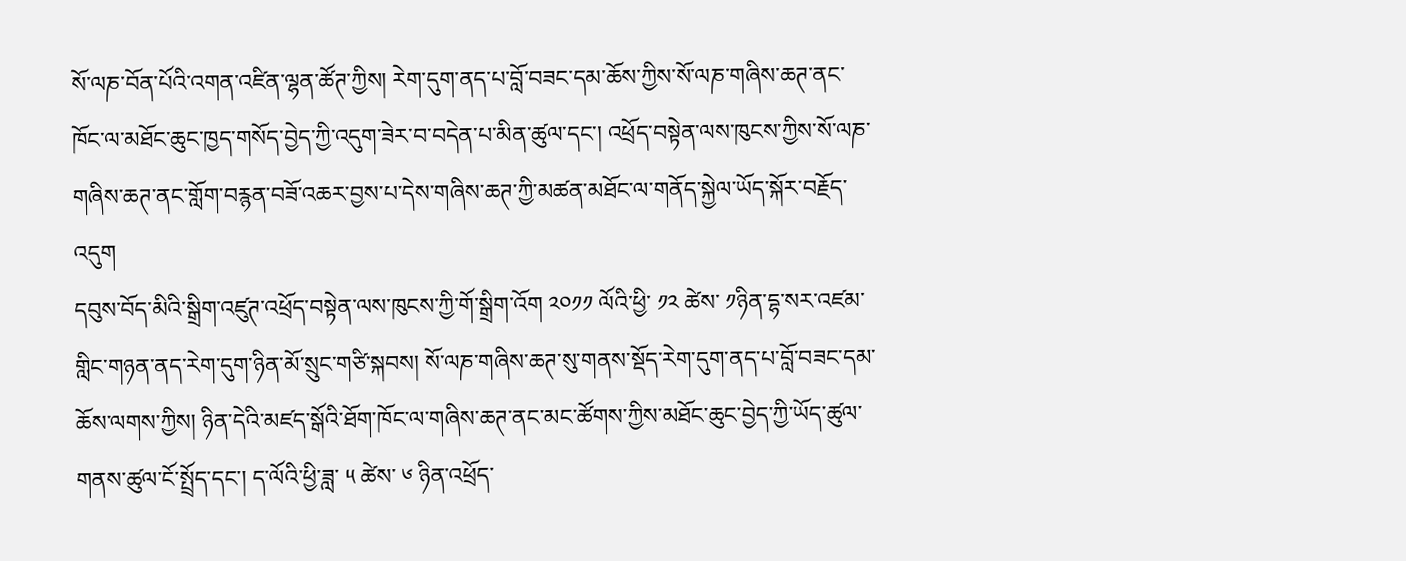སོ་ལཎ་བོན་པོའི་འགན་འཛིན་ལྷན་ཚོཊ་ཀྱིས། རེག་དུག་ནད་པ་བློ་བཟང་དམ་ཆོས་ཀྱིས་སོ་ལཎ་གཞིས་ཆཊ་ནང་ཁོང་ལ་མཐོང་ཆུང་ཁྱད་གསོད་བྱེད་ཀྱི་འདུག་ཟེར་བ་བདེན་པ་མིན་ཚུལ་དང་། འཕྲོད་བསྟེན་ལས་ཁུངས་ཀྱིས་སོ་ལཎ་གཞིས་ཆཊ་ནང་གློག་བརྙན་བཟོ་འཆར་བྱས་པ་དེས་གཞིས་ཆཊ་ཀྱི་མཚན་མཐོང་ལ་གནོད་སྐྱེལ་ཡོད་སྐོར་བརྗོད་འདུག
དབུས་བོད་མིའི་སྒྲིག་འཛུཊ་འཕྲོད་བསྟེན་ལས་ཁུངས་ཀྱི་གོ་སྒྲིག་འོག ༢༠༡༡ ལོའི་ཕྱི་ ༡༢ ཚེས་ ༡ཉིན་དྷ་སར་འཛམ་གླིང་གཉན་ནད་རེག་དུག་ཉིན་མོ་སྲུང་གཙི་སྐབས། སོ་ལཎ་གཞིས་ཆཊ་སུ་གནས་སྡོད་རེག་དུག་ནད་པ་བློ་བཟང་དམ་ཆོས་ལགས་ཀྱིས། ཉིན་དེའི་མཛད་སྒོའི་ཐོག་ཁོང་ལ་གཞིས་ཆཊ་ནང་མང་ཚོགས་ཀྱིས་མཐོང་ཆུང་བྱེད་ཀྱི་ཡོད་ཚུལ་གནས་ཚུལ་ངོ་སྤྲོད་དང་། ད་ལོའི་ཕྱི་ཟླ་ ༥ ཚེས་ ༦ ཉིན་འཕྲོད་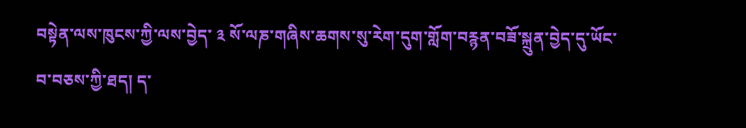བསྟེན་ལས་ཁུངས་ཀྱི་ལས་བྱེད་ ༣ སོ་ལཎ་གཞིས་ཆགས་སུ་རེག་དུག་གློག་བརྙན་བཟོ་སྐྲུན་བྱེད་དུ་ཡོང་བ་བཅས་ཀྱི་ཐད། ད་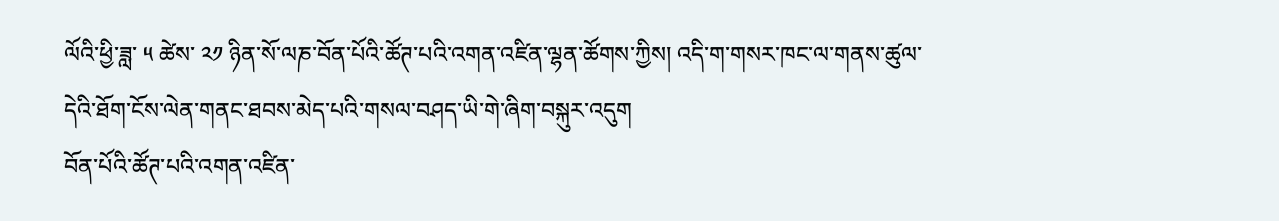ལོའི་ཕྱི་ཟླ་ ༥ ཚེས་ ༢༡ ཉིན་སོ་ལཎ་བོན་པོའི་ཚོཊ་པའི་འགན་འཛིན་ལྷན་ཚོགས་ཀྱིས། འདི་ག་གསར་ཁང་ལ་གནས་ཚུལ་དེའི་ཐོག་ངོས་ལེན་གནང་ཐབས་མེད་པའི་གསལ་བཤད་ཡི་གེ་ཞིག་བསྐུར་འདུག
བོན་པོའི་ཚོཊ་པའི་འགན་འཛིན་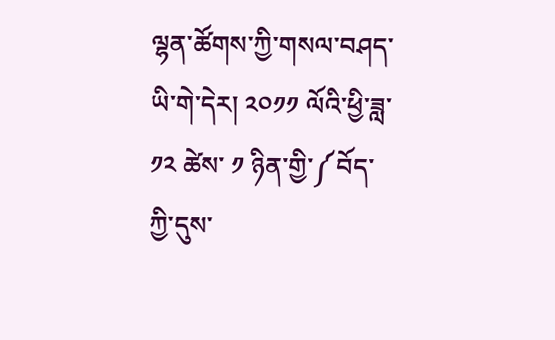ལྷན་ཚོགས་ཀྱི་གསལ་བཤད་ཡི་གེ་དེར། ༢༠༡༡ ལོའི་ཕྱི་ཟླ་ ༡༢ ཚེས་ ༡ ཉིན་གྱི་༼བོད་ཀྱི་དུས་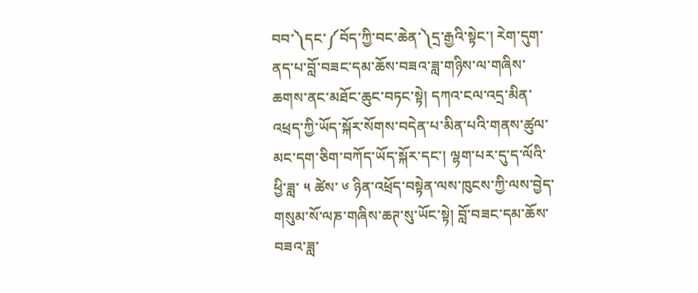བབ་༽དང་༼བོད་ཀྱི་བང་ཆེན་༽དྲ་རྒྱའི་སྟེང་། རེག་དུག་ནད་པ་བློ་བཟང་དམ་ཆོས་བཟའ་ཟླ་གཉིས་ལ་གཞིས་ཆགས་ནང་མཐོང་ཆུང་བཏང་སྟེ། དཀའ་ངལ་འདྲ་མིན་འཕྲད་ཀྱི་ཡོད་སྐོར་སོགས་བདེན་པ་མིན་པའི་གནས་ཚུལ་མང་དག་ཅིག་བཀོད་ཡོད་སྐོར་དང་། ལྷག་པར་དུ་ད་ལོའི་ཕྱི་ཟླ་ ༥ ཚེས་ ༦ ཉིན་འཕྲོད་བསྟེན་ལས་ཁུངས་ཀྱི་ལས་བྱེད་གསུམ་སོ་ལཎ་གཞིས་ཆཊ་སུ་ཡོང་སྟེ། བློ་བཟང་དམ་ཆོས་བཟའ་ཟླ་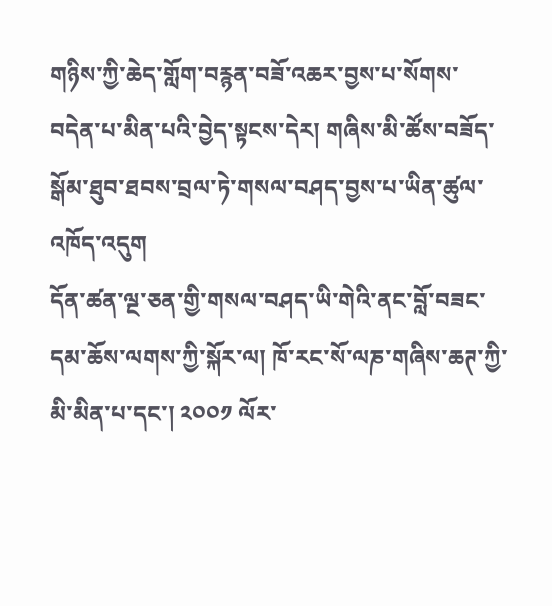གཉིས་ཀྱི་ཆེད་གློག་བརྙན་བཟོ་འཆར་བྱས་པ་སོགས་བདེན་པ་མིན་པའི་བྱེད་སྟངས་དེར། གཞིས་མི་ཚོས་བཟོད་སྒོམ་ཐུབ་ཐབས་བྲལ་ཏེ་གསལ་བཤད་བྱས་པ་ཡིན་ཚུལ་འཁོད་འདུག
དོན་ཚན་ལྔ་ཅན་གྱི་གསལ་བཤད་ཡི་གེའི་ནང་བློ་བཟང་དམ་ཆོས་ལགས་ཀྱི་སྐོར་ལ། ཁོ་རང་སོ་ལཎ་གཞིས་ཆཊ་ཀྱི་མི་མིན་པ་དང་། ༢༠༠༡ ལོར་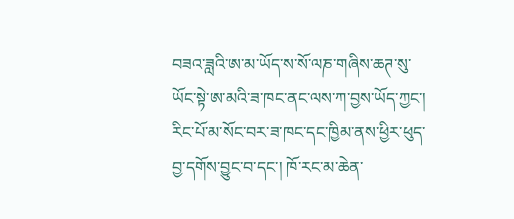བཟའ་ཟླའི་ཨ་མ་ཡོད་ས་སོ་ལཎ་གཞིས་ཆཊ་སུ་ཡོང་སྟེ་ཨ་མའི་ཟ་ཁང་ནང་ལས་ཀ་བྱས་ཡོད་ཀྱང་། རིང་པོ་མ་སོང་བར་ཟ་ཁང་དང་ཁྱིམ་ནས་ཕྱིར་ཕུད་བྱ་དགོས་བྱུང་བ་དང་། ཁོ་རང་མ་ཆེན་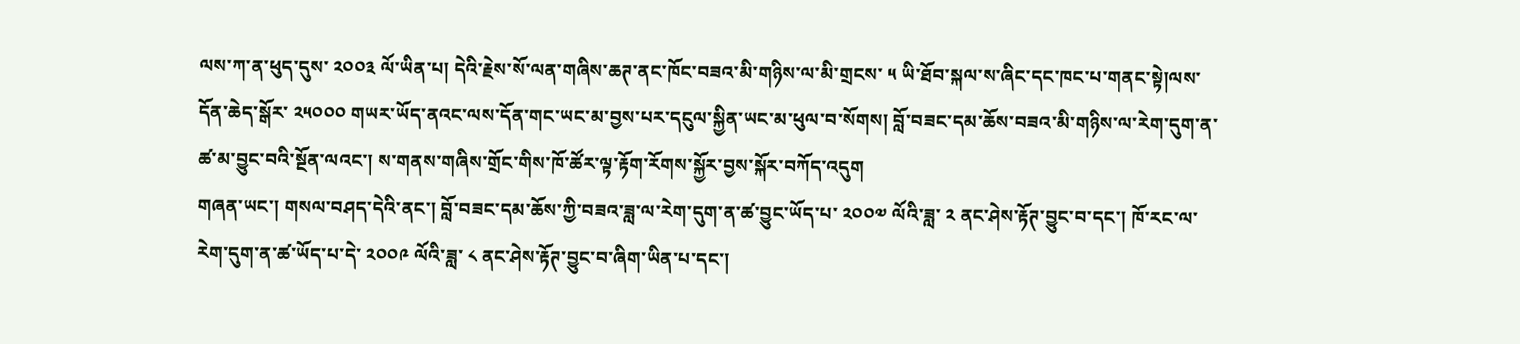ལས་ཀ་ན་ཕུད་དུས་ ༢༠༠༣ ལོ་ཡིན་པ། དེའི་རྗེས་སོ་ལན་གཞིས་ཆཊ་ནང་ཁོང་བཟའ་མི་གཉིས་ལ་མི་གྲངས་ ༥ ཡི་ཐོབ་སྐལ་ས་ཞིང་དང་ཁང་པ་གནང་སྟེ།ལས་དོན་ཆེད་སྒོར་ ༢༥༠༠༠ གཡར་ཡོད་ནའང་ལས་དོན་གང་ཡང་མ་བྱས་པར་དངུལ་སྐྱིན་ཡང་མ་ཕུལ་བ་སོགས། བློ་བཟང་དམ་ཆོས་བཟའ་མི་གཉིས་ལ་རེག་དུག་ན་ཚ་མ་བྱུང་བའི་སྔོན་ལའང་། ས་གནས་གཞིས་གྲོང་གིས་ཁོ་ཚོར་ལྟ་རྟོག་རོགས་སྐྱོར་བྱས་སྐོར་བཀོད་འདུག
གཞན་ཡང་། གསལ་བཤད་དེའི་ནང་། བློ་བཟང་དམ་ཆོས་ཀྱི་བཟའ་ཟླ་ལ་རེག་དུག་ན་ཚ་བྱུང་ཡོད་པ་ ༢༠༠༧ ལོའི་ཟླ་ ༢ ནང་ཤེས་རྟོཊ་བྱུང་བ་དང་། ཁོ་རང་ལ་རེག་དུག་ན་ཚ་ཡོད་པ་དེ་ ༢༠༠༩ ལོའི་ཟླ་ ༨ ནང་ཤེས་རྟོཊ་བྱུང་བ་ཞིག་ཡིན་པ་དང་།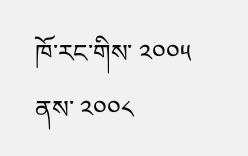ཁོ་རང་གིས་ ༢༠༠༥ ནས་ ༢༠༠༨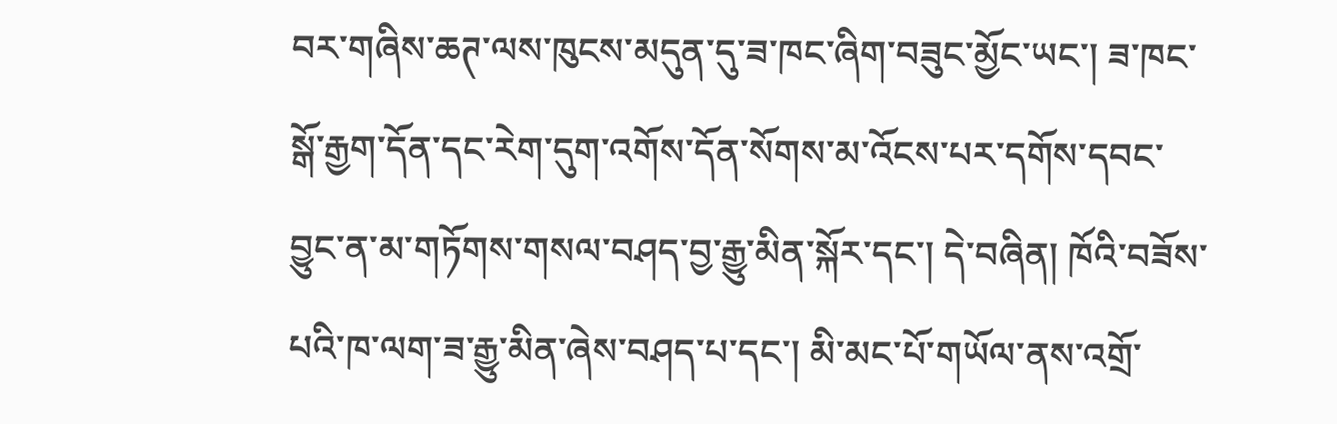བར་གཞིས་ཆཊ་ལས་ཁུངས་མདུན་དུ་ཟ་ཁང་ཞིག་བཟུང་མྱོང་ཡང་། ཟ་ཁང་སྒོ་རྒྱག་དོན་དང་རེག་དུག་འགོས་དོན་སོགས་མ་འོངས་པར་དགོས་དབང་བྱུང་ན་མ་གཏོགས་གསལ་བཤད་བྱ་རྒྱུ་མིན་སྐོར་དང་། དེ་བཞིན། ཁོའི་བཟོས་པའི་ཁ་ལག་ཟ་རྒྱུ་མིན་ཞེས་བཤད་པ་དང་། མི་མང་པོ་གཡོལ་ནས་འགྲོ་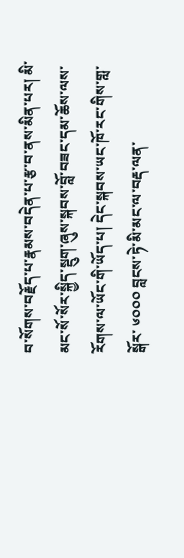བ་སོགས་བརྗོད་པ་རྣམས་བདེན་པ་རྩ་བ་ནས་མིན་པར། མི་མང་སོ་སོར་སྐྱིད་སྡུག་ཞུས་སྐབས་བློ་བཟང་དམ་ཆོས་ལས་རོགས་ལ་ཡོང་གི་ཡོད་པ། དེང་སྐབས་ཡང་ཁོ་རང་གིས་གླ་སྒོར་ ༦༠༠༠ བླངས་ཏེ་མི་མང་ལ་བརྡ་ལན་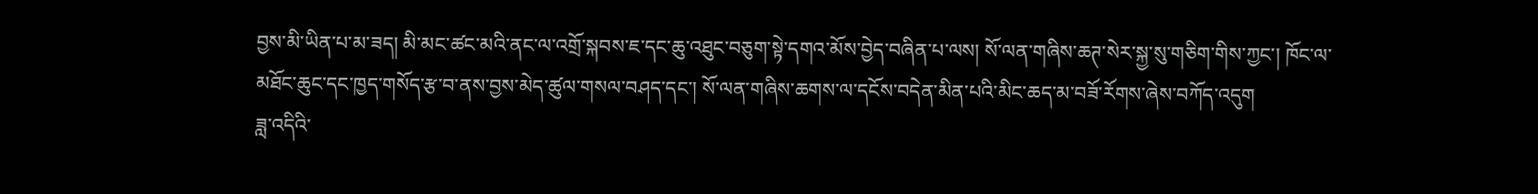བྱས་མི་ཡིན་པ་མ་ཟད། མི་མང་ཚང་མའི་ནང་ལ་འགྲོ་སྐབས་ཇ་དང་ཆུ་འཐུང་བཅུག་སྟེ་དགའ་མོས་བྱེད་བཞིན་པ་ལས། སོ་ལན་གཞིས་ཆཊ་སེར་སྐྱ་སུ་གཅིག་གིས་ཀྱང་། ཁོང་ལ་མཐོང་ཆུང་དང་ཁྱད་གསོད་རྩ་བ་ནས་བྱས་མེད་ཚུལ་གསལ་བཤད་དང་། སོ་ལན་གཞིས་ཆགས་ལ་དངོས་བདེན་མིན་པའི་མིང་ཆད་མ་བཟོ་རོགས་ཞེས་བཀོད་འདུག
ཟླ་འདིའི་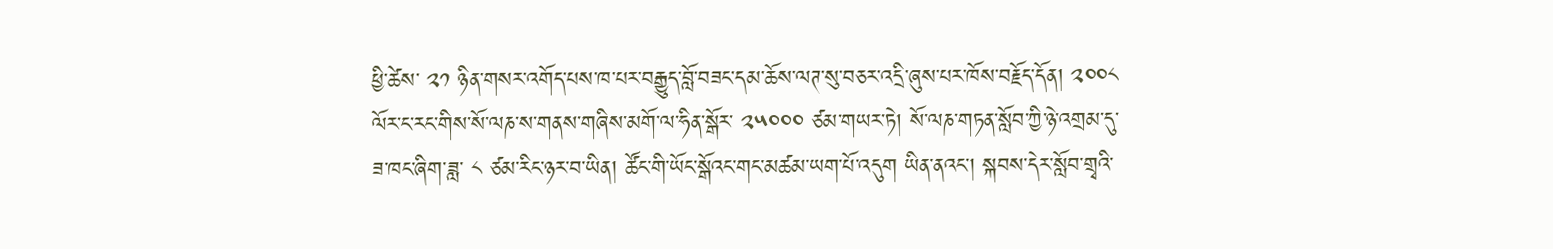ཕྱི་ཚེས་ ༢༡ ཉིན་གསར་འགོད་པས་ཁ་པར་བརྒྱུད་བློ་བཟང་དམ་ཆོས་ལཊ་སུ་བཅར་འདྲི་ཞུས་པར་ཁོས་བརྗོད་དོན། ༢༠༠༨ ལོར་ང་རང་གིས་སོ་ལཎ་ས་གནས་གཞིས་མགོ་ལ་ཧིན་སྒོར་ ༢༥༠༠༠ ཙམ་གཡར་ཏེ། སོ་ལཎ་གཏན་སློབ་ཀྱི་ཉེ་འགྲམ་དུ་ཟ་ཁང་ཞིག་ཟླ་ ༨ ཙམ་རིང་ཉར་བ་ཡིན། ཚོང་གི་ཡོང་སྒོའང་གང་མཚམ་ཡག་པོ་འདུག ཡིན་ནའང་། སྐབས་དེར་སློབ་གྲྭའི་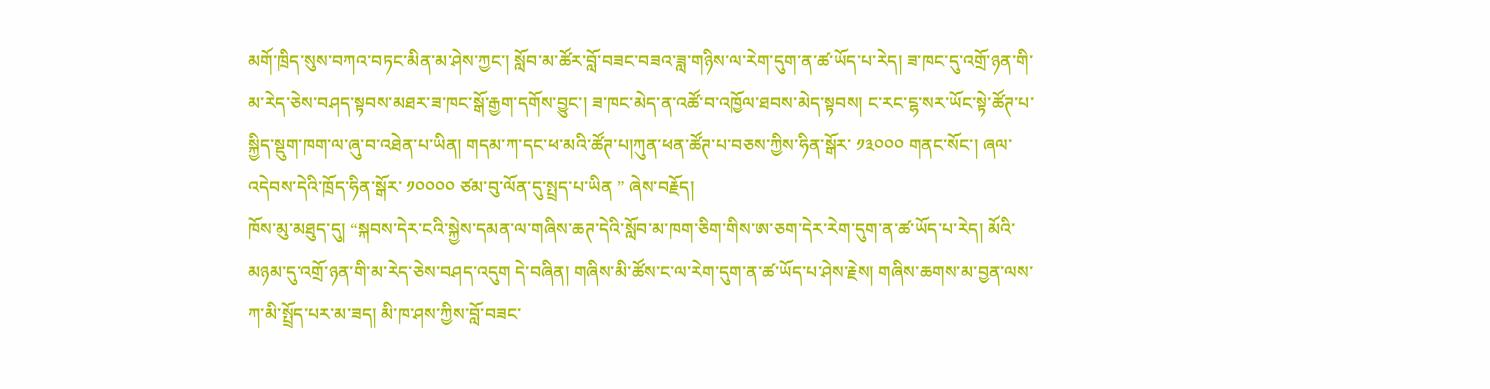མགོ་ཁྲིད་སུས་བཀའ་བཏང་མིན་མ་ཤེས་ཀྱང་། སློབ་མ་ཚོར་བློ་བཟང་བཟའ་ཟླ་གཉིས་ལ་རེག་དུག་ན་ཚ་ཡོད་པ་རེད། ཟ་ཁང་དུ་འགྲོ་ཉན་གི་མ་རེད་ཅེས་བཤད་སྟབས་མཐར་ཟ་ཁང་སྒོ་རྒྱག་དགོས་བྱུང་། ཟ་ཁང་མེད་ན་འཚོ་བ་འཁྱོལ་ཐབས་མེད་སྟབས། ང་རང་ངྷ་སར་ཡོང་སྟེ་ཚོཊ་པ་སྐྱིད་སྡུག་ཁག་ལ་ཞུ་བ་འཐེན་པ་ཡིན། གདམ་ཀ་དང་ཕ་མའི་ཚོཊ་པ།ཀུན་ཕན་ཚོཊ་པ་བཅས་ཀྱིས་ཧིན་སྒོར་ ༡༣༠༠༠ གནང་སོང་། ཞལ་འདེབས་དེའི་ཁྲོད་ཧིན་སྒོར་ ༡༠༠༠༠ ཙམ་བུ་ལོན་དུ་སྤྲད་པ་ཡིན ” ཞེས་བརྗོད།
ཁོས་མུ་མཐུད་དུ། “སྐབས་དེར་ངའི་སྐྱེས་དམན་ལ་གཞིས་ཆཊ་དེའི་སློབ་མ་ཁག་ཅིག་གིས་ཨ་ཅག་དེར་རེག་དུག་ན་ཚ་ཡོད་པ་རེད། མོའི་མཉམ་དུ་འགྲོ་ཉན་གི་མ་རེད་ཅེས་བཤད་འདུག དེ་བཞིན། གཞིས་མི་ཚོས་ང་ལ་རེག་དུག་ན་ཚ་ཡོད་པ་ཤེས་རྗེས། གཞིས་ཆགས་མ་བྱན་ལས་ཀ་མི་སྤྲོད་པར་མ་ཟད། མི་ཁ་ཤས་ཀྱིས་བློ་བཟང་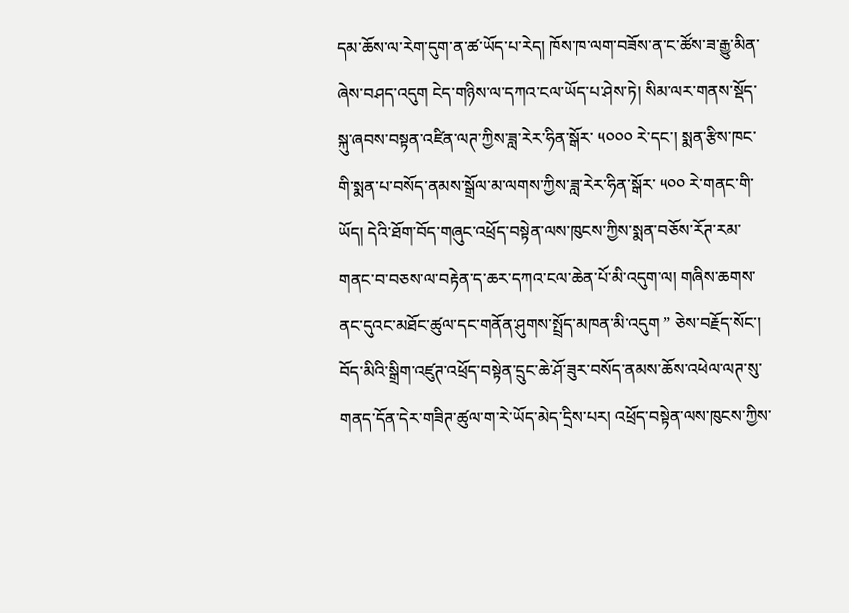དམ་ཆོས་ལ་རེག་དུག་ན་ཚ་ཡོད་པ་རེད། ཁོས་ཁ་ལག་བཟོས་ན་ང་ཚོས་ཟ་རྒྱུ་མིན་ཞེས་བཤད་འདུག ངེད་གཉིས་ལ་དཀའ་ངལ་ཡོད་པ་ཤེས་ཏེ། སིམ་ལར་གནས་སྡོད་སྐུ་ཞབས་བསྟན་འཛིན་ལཊ་ཀྱིས་ཟླ་རེར་ཧིན་སྒོར་ ༥༠༠༠ རེ་དང་། སྨན་རྩིས་ཁང་གི་སྨན་པ་བསོད་ནམས་སྒྲོལ་མ་ལགས་ཀྱིས་ཟླ་རེར་ཧིན་སྒོར་ ༥༠༠ རེ་གནང་གི་ཡོད། དེའི་ཐོག་བོད་གཞུང་འཕྲོད་བསྟེན་ལས་ཁུངས་ཀྱིས་སྨན་བཅོས་རོཊ་རམ་གནང་བ་བཅས་ལ་བརྟེན་ད་ཆར་དཀའ་ངལ་ཆེན་པོ་མི་འདུག་ལ། གཞིས་ཆགས་ནང་དུའང་མཐོང་ཚུལ་དང་གནོན་ཤུགས་སྤྲོད་མཁན་མི་འདུག ” ཅེས་བརྗོད་སོང་།
བོད་མིའི་སྒྲིག་འཛུཊ་འཕྲོད་བསྟེན་དྲུང་ཆེ་ཤོ་ཟུར་བསོད་ནམས་ཆོས་འཕེལ་ལཊ་སུ་གནད་དོན་དེར་གཟིཊ་ཚུལ་ག་རེ་ཡོད་མེད་དྲིས་པར། འཕྲོད་བསྟེན་ལས་ཁུངས་ཀྱིས་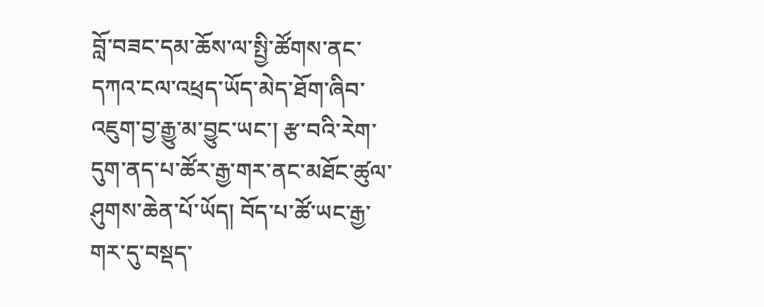བློ་བཟང་དམ་ཆོས་ལ་སྤྱི་ཚོགས་ནང་དཀའ་ངལ་འཕྲད་ཡོད་མེད་ཐོག་ཞིབ་འཇུག་བྱ་རྒྱུ་མ་བྱུང་ཡང་། རྩ་བའི་རེག་དུག་ནད་པ་ཚོར་རྒྱ་གར་ནང་མཐོང་ཚུལ་ཤུགས་ཆེན་པོ་ཡོད། བོད་པ་ཚོ་ཡང་རྒྱ་གར་དུ་བསྡད་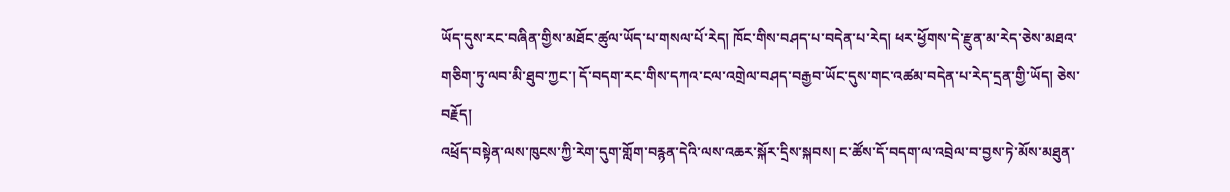ཡོད་དུས་རང་བཞིན་གྱིས་མཐོང་ཚུལ་ཡོད་པ་གསལ་པོ་རེད། ཁོང་གིས་བཤད་པ་བདེན་པ་རེད། ཕར་ཕྱོགས་དེ་རྫུན་མ་རེད་ཅེས་མཐའ་གཅིག་ཏུ་ལབ་མི་ཐུབ་ཀྱང་། དོ་བདག་རང་གིས་དཀའ་ངལ་འགྲེལ་བཤད་བརྒྱབ་ཡོང་དུས་གང་འཚམ་བདེན་པ་རེད་དྲན་གྱི་ཡོད། ཅེས་བརྗོད།
འཕྲོད་བསྟེན་ལས་ཁུངས་ཀྱི་རེག་དུག་གློག་བརྙན་དེའི་ལས་འཆར་སྐོར་དྲིས་སྐབས། ང་ཚོས་དོ་བདག་ལ་འབྲེལ་བ་བྱས་ཏེ་མོས་མཐུན་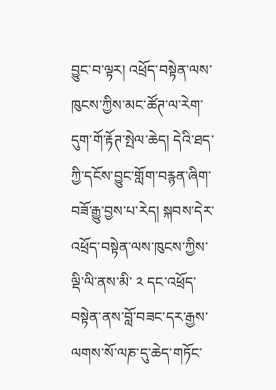བྱུང་བ་ལྟར། འཕྲོད་བསྟེན་ལས་ཁུངས་ཀྱིས་མང་ཚོཊ་ལ་རེག་དུག་གོ་རྟོཊ་སྤེལ་ཆེད། དེའི་ཐད་ཀྱི་དངོས་བྱུང་གློག་བརྙན་ཞིག་བཟོ་རྒྱུ་བྱས་པ་རེད། སྐབས་དེར་འཕྲོད་བསྟེན་ལས་ཁུངས་ཀྱིས་ལྡི་ལི་ནས་མི་ ༢ དང་འཕྲོད་བསྟེན་ནས་བློ་བཟང་དར་རྒྱས་ལགས་སོ་ལཎ་དུ་ཆེད་གཏོང་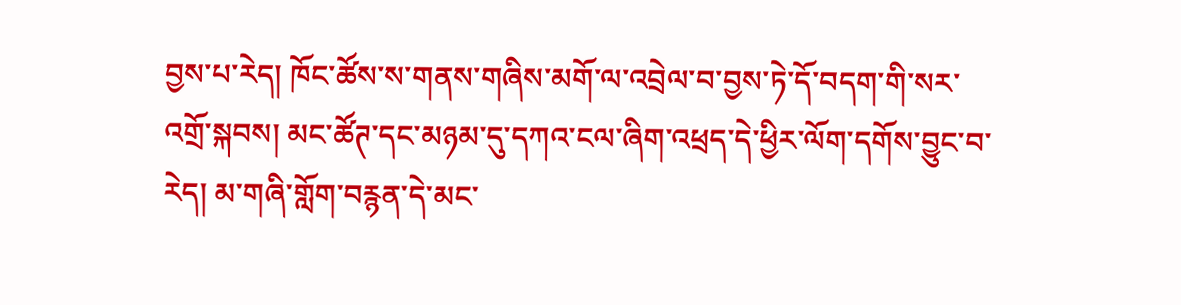བྱས་པ་རེད། ཁོང་ཚོས་ས་གནས་གཞིས་མགོ་ལ་འབྲེལ་བ་བྱས་ཏེ་དོ་བདག་གི་སར་འགྲོ་སྐབས། མང་ཚོཊ་དང་མཉམ་དུ་དཀའ་ངལ་ཞིག་འཕྲད་དེ་ཕྱིར་ལོག་དགོས་བྱུང་བ་རེད། མ་གཞི་གློག་བརྙན་དེ་མང་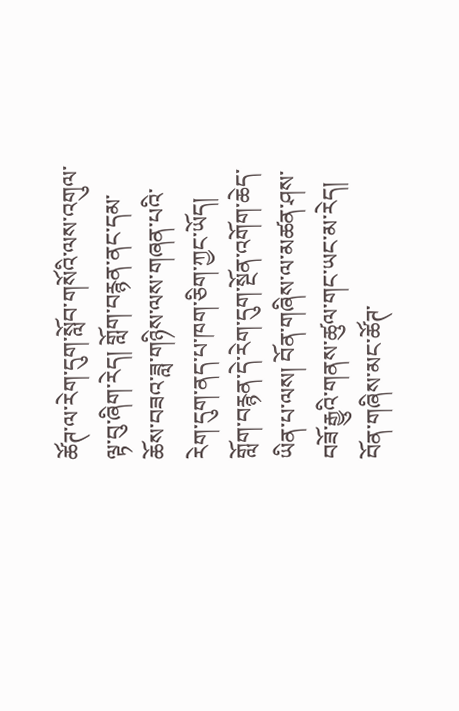ཚོཊ་ལ་རེག་དུག་སློབ་གསོའི་ལས་འགུལ་ལྟ་བུ་ཞིག་རེད། གློག་བརྙན་ནང་དམ་ཆོས་བཟའ་ཟླ་གཉིས་ལས་གཞན་པའི་རེག་དུག་ནད་པ་ཁག་ཅིག་ཀྱང་ཡོད། གློག་བརྙན་དེ་རེག་དུག་སྔོན་འགོག་ཆེད་ཡིན་པ་ལས། བོན་གཞིས་ལ་མཚན་ཤས་བཟོ་རྒྱུའི་གནས་ཚུལ་གང་ཡང་མ་རེད། བོན་གཞིས་མང་ཚོཊ་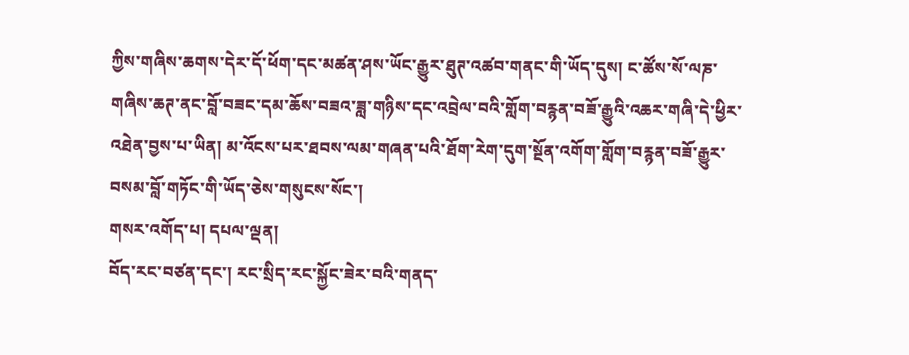ཀྱིས་གཞིས་ཆགས་དེར་དོ་ཕོག་དང་མཚན་ཤས་ཡོང་རྒྱུར་ཐུཊ་འཚབ་གནང་གི་ཡོད་དུས། ང་ཚོས་སོ་ལཎ་གཞིས་ཆཊ་ནང་བློ་བཟང་དམ་ཆོས་བཟའ་ཟླ་གཉིས་དང་འབྲེལ་བའི་གློག་བརྙན་བཟོ་རྒྱུའི་འཆར་གཞི་དེ་ཕྱིར་འཐེན་བྱས་པ་ཡིན། མ་འོངས་པར་ཐབས་ལམ་གཞན་པའི་ཐོག་རེག་དུག་སྔོན་འགོག་གློག་བརྙན་བཟོ་རྒྱུར་བསམ་བློ་གཏོང་གི་ཡོད་ཅེས་གསུངས་སོང་།
གསར་འགོད་པ། དཔལ་ལྡན།
བོད་རང་བཙན་དང་། རང་སྲིད་རང་སྐྱོང་ཟེར་བའི་གནད་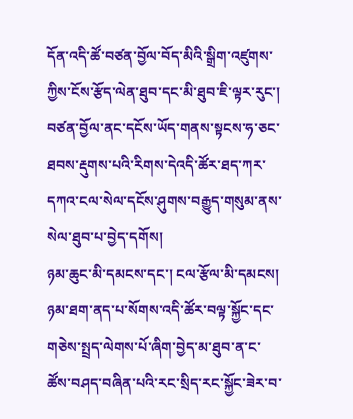དོན་འདི་ཚོ་བཙན་བྱོལ་བོད་མིའི་སྒྲིག་འཛུགས་ཀྱིས་ངོས་རྩོད་ལེན་ཐུབ་དང་མི་ཐུབ་ཇི་ལྟར་རུང་། བཙན་བྱོལ་ནང་དངོས་ཡོད་གནས་སྟངས་ཧ་ཅང་ཐབས་རྡུགས་པའི་རིགས་དེའདི་ཚོར་ཐད་ཀར་དཀའ་ངལ་སེལ་དངོས་ཤུགས་བརྒྱུད་གསུམ་ནས་སེལ་ཐུབ་པ་བྱེད་དགོས།
ཉམ་ཆུང་མི་དམངས་དང་། ངལ་རྩོལ་མི་དམངས། ཉམ་ཐག་ནད་པ་སོགས་འདི་ཚོར་བལྟ་སྐྱོང་དང་གཅེས་སྤྲད་ལེགས་པོ་ཞིག་བྱེད་མ་ཐུབ་ན་ང་ཚོས་བཤད་བཞིན་པའི་རང་སྲིད་རང་སྐྱོང་ཟེར་བ་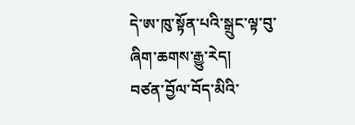དེ་ཨ་ཁུ་སྟོན་པའི་སྒྲུང་ལྟ་བུ་ཞིག་ཆགས་རྒྱུ་རེད།
བཙན་བྱོལ་བོད་མིའི་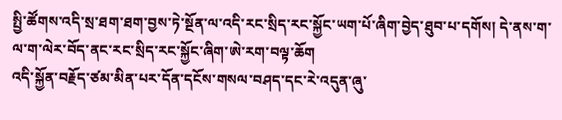སྤྱི་ཚོགས་འདི་སྲ་ཐག་ཐག་བྱས་ཏེ་སྔོན་ལ་འདི་རང་སྲིད་རང་སྐྱོང་ཡག་པོ་ཞིག་བྱེད་ཐུབ་པ་དགོས། དེ་ནས་ག་ལ་ག་ལེར་བོད་ནང་རང་སྲིད་རང་སྐྱོང་ཞིག་ཨེ་རག་བལྟ་ཆོག
འདི་སྐྱོན་བརྗོད་ཙམ་མིན་པར་དོན་དངོས་གསལ་བཤད་དང་རེ་འདུན་ཞུ་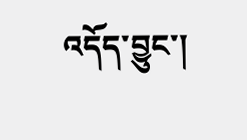འདོད་བྱུང་།